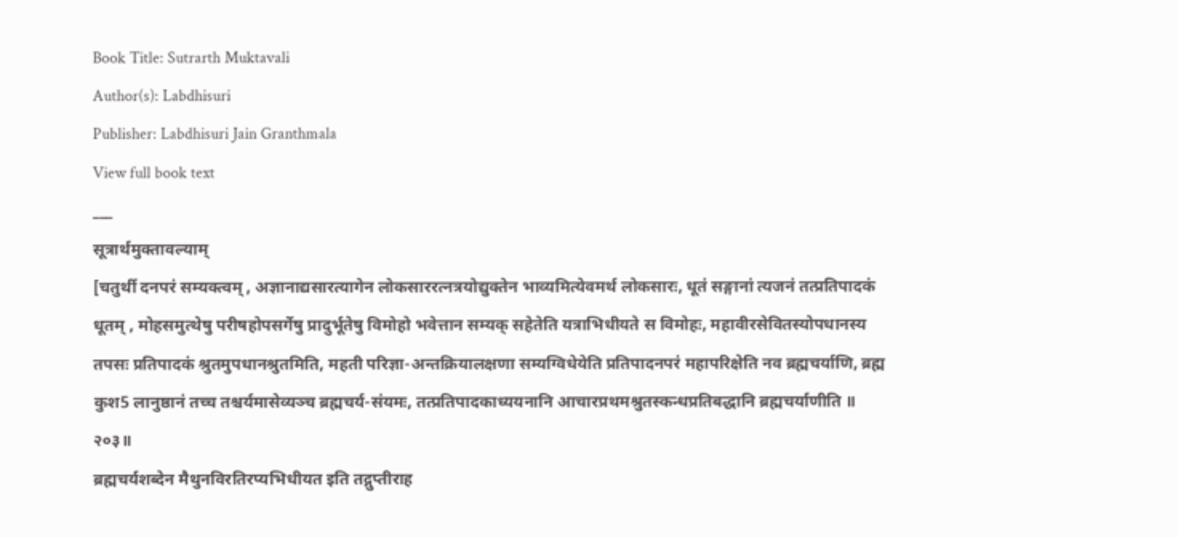Book Title: Sutrarth Muktavali
Author(s): Labdhisuri
Publisher: Labdhisuri Jain Granthmala
View full book text
___
सूत्रार्थमुक्तावल्याम्
[चतुर्थी दनपरं सम्यक्त्वम् , अज्ञानाद्यसारत्यागेन लोकसाररत्नत्रयोद्युक्तेन भाव्यमित्येवमर्थ लोकसारः, धूतं सङ्गानां त्यजनं तत्प्रतिपादकं धूतम् , मोहसमुत्थेषु परीषहोपसर्गेषु प्रादुर्भूतेषु विमोहो भवेत्तान सम्यक् सहेतेति यत्राभिधीयते स विमोहः, महावीरसेवितस्योपधानस्य तपसः प्रतिपादकं श्रुतमुपधानश्रुतमिति, महती परिज्ञा-अन्तक्रियालक्षणा सम्यग्विधेयेति प्रतिपादनपरं महापरिक्षेति नव ब्रह्मचर्याणि, ब्रह्म कुश5 लानुष्ठानं तच्च तश्चर्यमासेव्यञ्च ब्रह्मचर्य-संयमः, तत्प्रतिपादकाध्ययनानि आचारप्रथमश्रुतस्कन्धप्रतिबद्धानि ब्रह्मचर्याणीति ॥ २०३॥
ब्रह्मचर्यशब्देन मैथुनविरतिरप्यभिधीयत इति तद्गुप्तीराह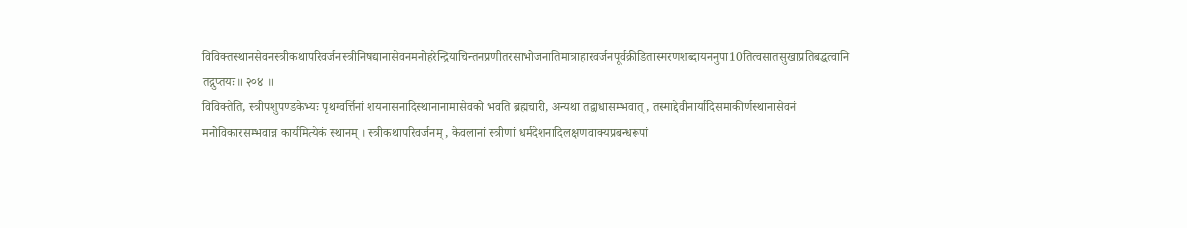विविक्तस्थानसेवनस्त्रीकथापरिवर्जनस्त्रीनिषद्यानासेवनमनोहरेन्द्रियाचिन्तनप्रणीतरसाभोजनातिमात्राहारवर्जनपूर्वक्रीडितास्मरणशब्दायननुपा10तित्वसातसुखाप्रतिबद्धत्वानि तद्गुप्तयः॥ २०४ ॥
विविक्तेति, स्त्रीपशुपण्डकेभ्यः पृथग्वर्त्तिनां शयनासनादिस्थानानामासेवको भवति ब्रह्मचारी, अन्यथा तद्वाधासम्भवात् , तस्माद्देवीनार्यादिसमाकीर्णस्थानासेवनं मनोविकारसम्भवान्न कार्यमित्येकं स्थानम् । स्त्रीकथापरिवर्जनम् , केवलानां स्त्रीणां धर्मदेशनादिलक्षणवाक्यप्रबन्धरूपां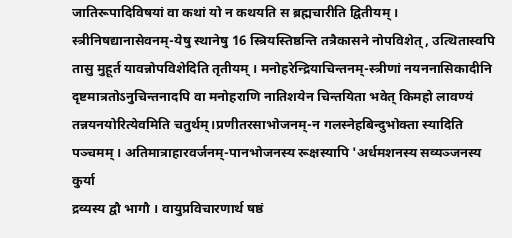जातिरूपादिविषयां वा कथां यो न कथयति स ब्रह्मचारीति द्वितीयम् । स्त्रीनिषद्यानासेवनम्-येषु स्थानेषु 16 स्त्रियस्तिष्ठन्ति तत्रैकासने नोपविशेत् , उत्थितास्वपि तासु मुहूर्त यावन्नोपविशेदिति तृतीयम् । मनोहरेन्द्रियाचिन्तनम्-स्त्रीणां नयननासिकादीनि दृष्टमात्रतोऽनुचिन्तनादपि वा मनोहराणि नातिशयेन चिन्तयिता भवेत् किमहो लावण्यं तन्नयनयोरित्येवमिति चतुर्थम्।प्रणीतरसाभोजनम्-न गलस्नेहबिन्दुभोक्ता स्यादिति पञ्चमम् । अतिमात्राहारवर्जनम्-पानभोजनस्य रूक्षस्यापि 'अर्धमशनस्य सव्यञ्जनस्य कुर्या
द्रव्यस्य द्वौ भागौ । वायुप्रविचारणार्थ षष्ठं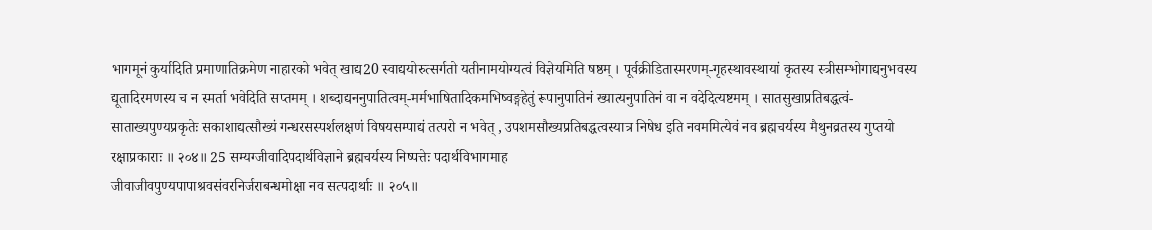भागमूनं कुर्यादिति प्रमाणातिक्रमेण नाहारको भवेत् खाद्य20 स्वाद्ययोरुत्सर्गतो यतीनामयोग्यत्वं विज्ञेयमिति षष्ठम् । पूर्वक्रीडितास्मरणम्-गृहस्थावस्थायां कृतस्य स्त्रीसम्भोगाद्यनुभवस्य द्यूतादिरमणस्य च न स्मर्ता भवेदिति सप्तमम् । शब्दाद्यननुपातित्वम्-मर्मभाषितादिकमभिष्वङ्गहेतुं रूपानुपातिनं ख्यात्यनुपातिनं वा न वदेदित्यष्टमम् । सातसुखाप्रतिबद्धत्वं-साताख्यपुण्यप्रकृतेः सकाशाद्यत्सौख्यं गन्धरसस्पर्शलक्षणं विषयसम्पाद्यं तत्परो न भवेत् , उपशमसौख्यप्रतिबद्धत्वस्यात्र निषेध इति नवममित्येवं नव ब्रह्मचर्यस्य मैथुनव्रतस्य गुप्तयो रक्षाप्रकाराः ॥ २०४॥ 25 सम्यग्जीवादिपदार्थविज्ञाने ब्रह्मचर्यस्य निष्पत्तेः पदार्थविभागमाह
जीवाजीवपुण्यपापाश्रवसंवरनिर्जराबन्धमोक्षा नव सत्पदार्थाः ॥ २०५॥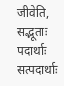जीवेति, सद्भूताः पदार्थाः सत्पदार्थाः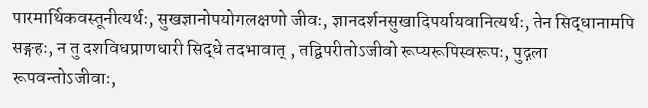पारमार्थिकवस्तूनीत्यर्थः, सुखज्ञानोपयोगलक्षणो जीवः, ज्ञानदर्शनसुखादिपर्यायवानित्यर्थः, तेन सिद्धानामपि सङ्गहः, न तु दशविधप्राणधारी सिद्धे तदभावात् , तद्विपरीतोऽजीवो रूप्यरूपिस्वरूपः, पुद्गला रूपवन्तोऽजीवाः,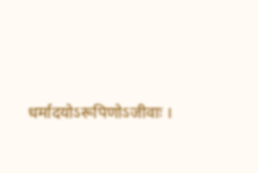धर्मादयोऽरूपिणोऽजीवाः ।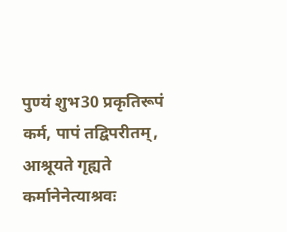पुण्यं शुभ30 प्रकृतिरूपं कर्म, पापं तद्विपरीतम्, आश्रूयते गृह्यते कर्मानेनेत्याश्रवः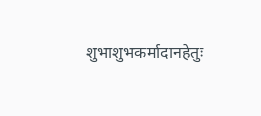शुभाशुभकर्मादानहेतुः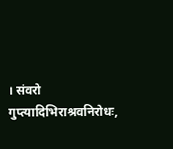। संवरो
गुप्त्यादिभिराश्रवनिरोधः,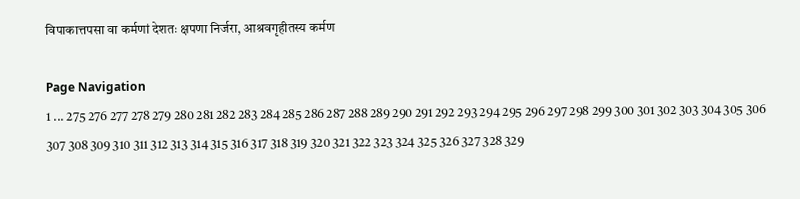विपाकात्तपसा वा कर्मणां देशतः क्षपणा निर्जरा, आश्रवगृहीतस्य कर्मण

Page Navigation
1 ... 275 276 277 278 279 280 281 282 283 284 285 286 287 288 289 290 291 292 293 294 295 296 297 298 299 300 301 302 303 304 305 306 307 308 309 310 311 312 313 314 315 316 317 318 319 320 321 322 323 324 325 326 327 328 329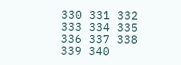330 331 332 333 334 335 336 337 338 339 340